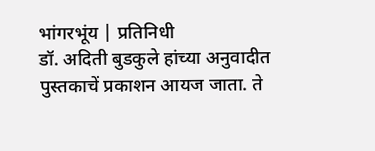भांगरभूंय | प्रतिनिधी
डॉ. अदिती बुडकुले हांच्या अनुवादीत पुस्तकाचें प्रकाशन आयज जाता. ते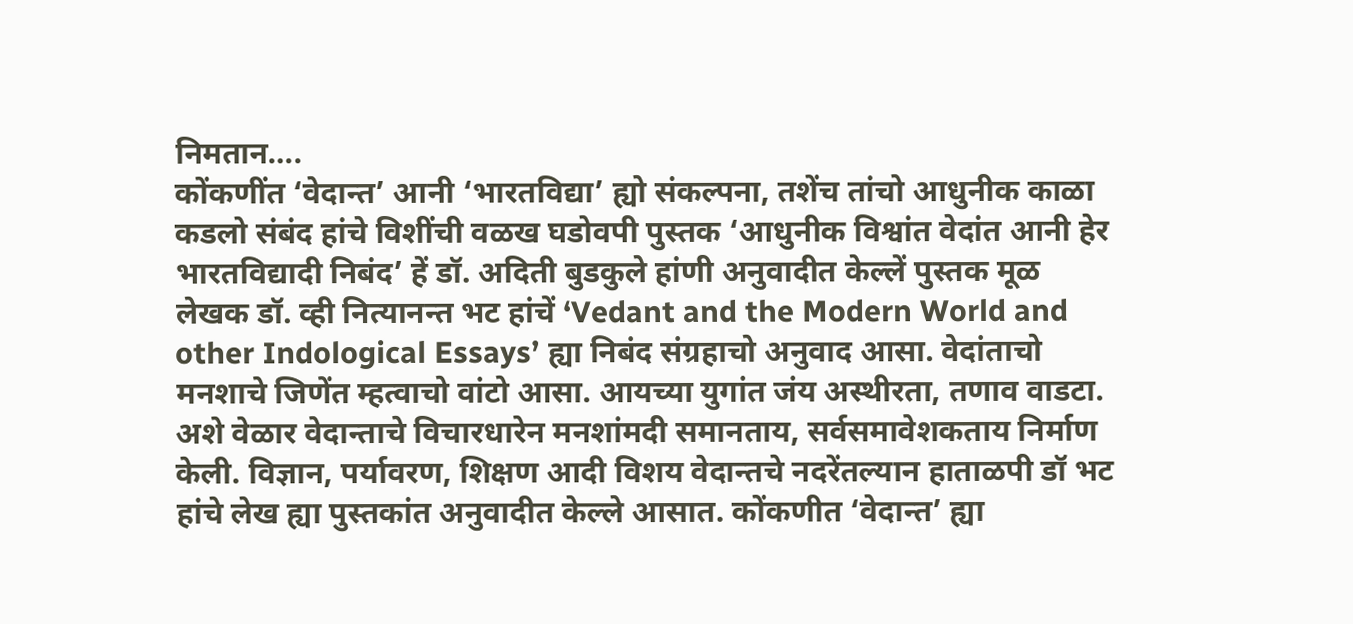निमतान….
कोंकणींत ‘वेदान्त’ आनी ‘भारतविद्या’ ह्यो संकल्पना, तशेंच तांचो आधुनीक काळा कडलो संबंद हांचे विशींची वळख घडोवपी पुस्तक ‘आधुनीक विश्वांत वेदांत आनी हेर भारतविद्यादी निबंद’ हें डॉ. अदिती बुडकुले हांणी अनुवादीत केल्लें पुस्तक मूळ लेखक डॉ. व्ही नित्यानन्त भट हांचें ‘Vedant and the Modern World and other Indological Essays’ ह्या निबंद संग्रहाचो अनुवाद आसा. वेदांताचो मनशाचे जिणेंत म्हत्वाचो वांटो आसा. आयच्या युगांत जंय अस्थीरता, तणाव वाडटा. अशे वेळार वेदान्ताचे विचारधारेन मनशांमदी समानताय, सर्वसमावेशकताय निर्माण केली. विज्ञान, पर्यावरण, शिक्षण आदी विशय वेदान्तचे नदरेंतल्यान हाताळपी डॉ भट हांचे लेख ह्या पुस्तकांत अनुवादीत केल्ले आसात. कोंकणीत ‘वेदान्त’ ह्या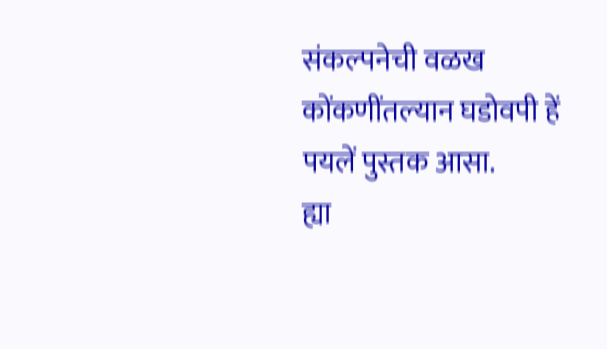संकल्पनेची वळख कोंकणींतल्यान घडोवपी हें पयलें पुस्तक आसा.
ह्या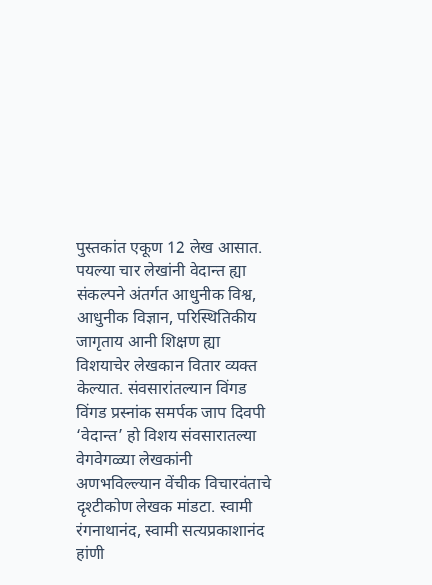पुस्तकांत एकूण 12 लेख आसात. पयल्या चार लेखांनी वेदान्त ह्या संकल्पने अंतर्गत आधुनीक विश्व, आधुनीक विज्ञान, परिस्थितिकीय जागृताय आनी शिक्षण ह्या विशयाचेर लेखकान वितार व्यक्त केल्यात. संवसारांतल्यान विंगड विंगड प्रस्नांक समर्पक जाप दिवपी ‘वेदान्त’ हो विशय संवसारातल्या वेगवेगळ्या लेखकांनी अणभविल्ल्यान वेंचीक विचारवंताचे दृश्टीकोण लेखक मांडटा. स्वामी रंगनाथानंद, स्वामी सत्यप्रकाशानंद हांणी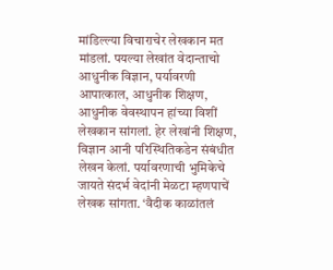मांडिल्ल्या विचाराचेर लेखकान मत मांडलां. पयल्या लेखांत वेदान्ताचो आधुनीक विज्ञान, पर्यावरणी आपात्काल, आधुनीक शिक्षण, आधुनीक वेवस्थापन हांच्या विशीं लेखकान सांगलां. हेर लेखांनी शिक्षण, विज्ञान आनी परिस्थितिकडेन संबंधीत लेखन केलां. पर्यावरणाची भुमिकेचे जायते संदर्भ वेदांनी मेळटा म्हणपाचें लेखक सांगता. ‘वैदीक काळांतलं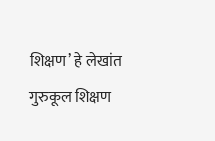शिक्षण’ हे लेखांत गुरुकूल शिक्षण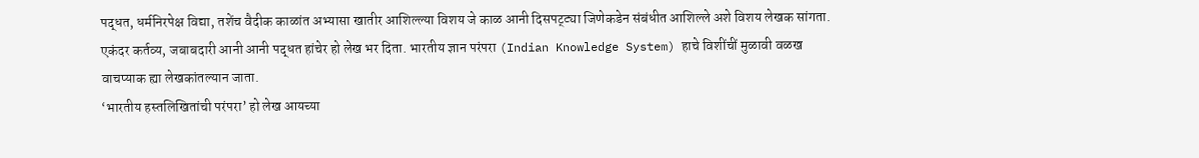पद्धत, धर्मनिरपेक्ष विद्या, तशेंच वैदीक काळांत अभ्यासा खातीर आशिल्ल्या विशय जे काळ आनी दिसपट्ट्या जिणेकडेन संबंधीत आशिल्ले अशे विशय लेखक सांगता. एकंदर कर्तव्य, जबाबदारी आनी आनी पद्धत हांचेर हो लेख भर दिता. भारतीय ज्ञान परंपरा (Indian Knowledge System) हाचे विशींचीं मुळावी वळख वाचप्याक ह्या लेखकांतल्यान जाता.
‘भारतीय हस्तलिखितांची परंपरा’ हो लेख आयच्या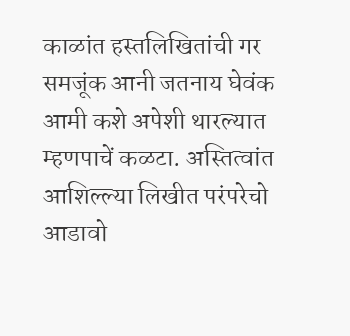काळांत हस्तलिखितांची गर समजूंक आनी जतनाय घेवंक आमी कशे अपेशी थारल्यात म्हणपाचें कळटा. अस्तित्वांत आशिल्ल्या लिखीत परंपरेचो आडावो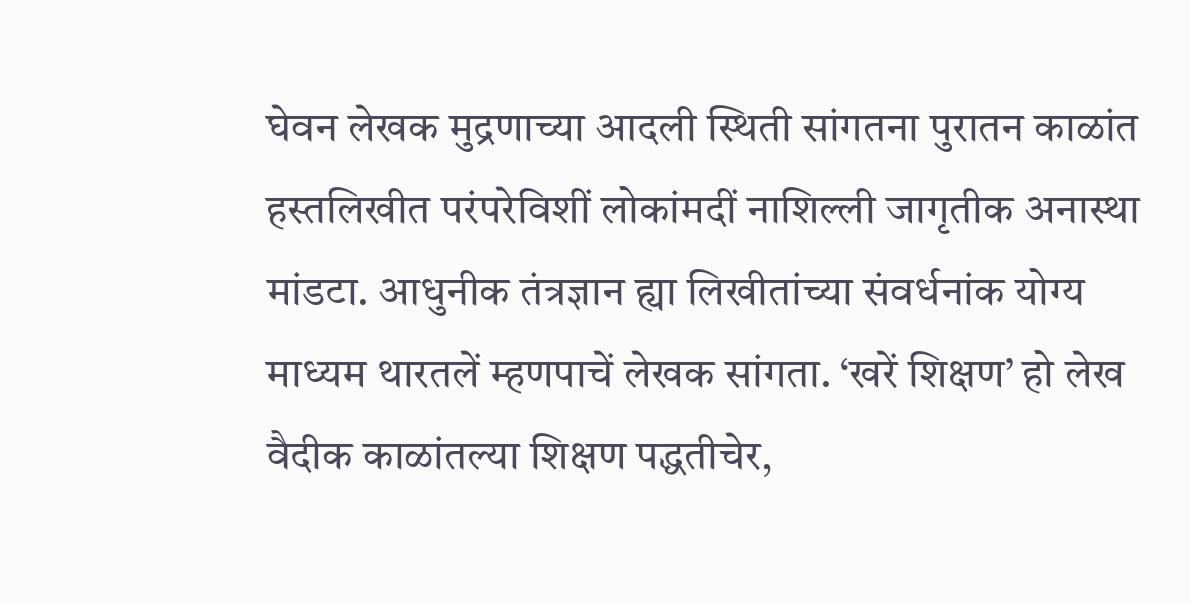घेवन लेखक मुद्रणाच्या आदली स्थिती सांगतना पुरातन काळांत हस्तलिखीत परंपरेविशीं लोकांमदीं नाशिल्ली जागृतीक अनास्था मांडटा. आधुनीक तंत्रज्ञान ह्या लिखीतांच्या संवर्धनांक योग्य माध्यम थारतलें म्हणपाचें लेखक सांगता. ‘खरें शिक्षण’ हो लेख वैदीक काळांतल्या शिक्षण पद्धतीचेर,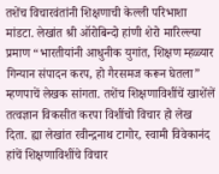तशेंच विचारवंतांनी शिक्षणाची केल्ली परिभाशा मांडटा. लेखांत श्री ऑरोबिन्दो हांणी शेरो मारिल्ल्या प्रमाण “भारतीयांनी आधुनीक युगांत, शिक्षण म्हळ्यार गिन्यान संपादन करप, हो गैरसमज करून घेतला” म्हणपाचें लेखक सांगता. तशेंच शिक्षणाविशींचें खाशेंलें तत्वज्ञान विकसीत करपा विशींचो विचार हो लेख दिता. ह्या लेखांत रवीन्द्रनाथ टागोर, स्वामी विवेकानंद हांचें शिक्षणाविशींचे विचार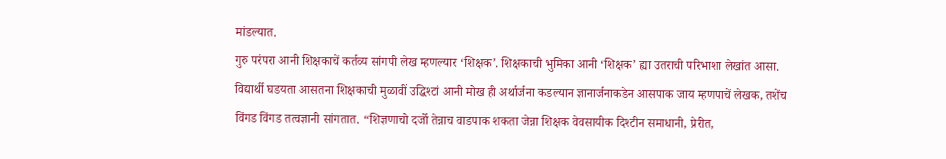मांडल्यात.
गुरु परंपरा आनी शिक्षकाचें कर्तव्य सांगपी लेख म्हणल्यार ‘शिक्षक’. शिक्षकाची भुमिका आनी ‘शिक्षक’ ह्या उतराची परिभाशा लेखांत आसा. विद्यार्थी घडयता आसतना शिक्षकाची मुळावीं उद्धिश्टां आनी मोख ही अर्थार्जना कडल्यान ज्ञानार्जनाकडेन आसपाक जाय म्हणपाचें लेखक, तशेंच विंगड विंगड तत्वज्ञानी सांगतात. “शिज्ञणाचो दर्जो तेन्नाच वाडपाक शकता जेन्ना शिक्षक वेवसायीक दिश्टीन समाधानी, प्रेरीत,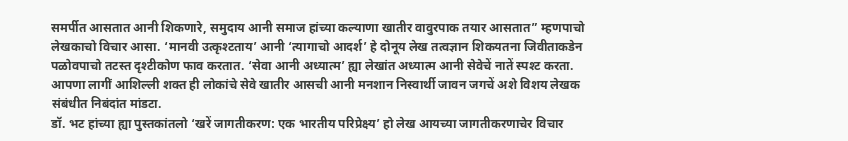समर्पीत आसतात आनी शिकणारे, समुदाय आनी समाज हांच्या कल्याणा खातीर वावुरपाक तयार आसतात” म्हणपाचो लेखकाचो विचार आसा. ‘मानवी उत्कृश्टताय’ आनी ‘त्यागाचो आदर्श’ हे दोनूय लेख तत्वज्ञान शिकयतना जिवीताकडेन पळोवपाचो तटस्त दृश्टीकोण फाव करतात. ‘सेवा आनी अध्यात्म’ ह्या लेखांत अध्यात्म आनी सेवेचें नातें स्पश्ट करता. आपणा लागीं आशिल्ली शक्त ही लोकांचे सेवे खातीर आसची आनी मनशान निस्वार्थी जावन जगचें अशे विशय लेखक संबंधीत निबंदांत मांडटा.
डॉ. भट हांच्या ह्या पुस्तकांतलो ‘खरें जागतीकरण: एक भारतीय परिप्रेक्ष्य’ हो लेख आयच्या जागतीकरणाचेर विचार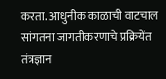करता. आधुनीक काळाची वाटचाल सांगतना जागतीकरणाचे प्रक्रियेंत तंत्रज्ञान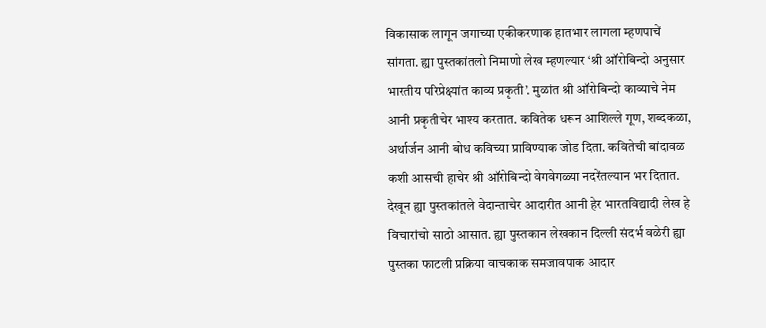विकासाक लागून जगाच्या एकीकरणाक हातभार लागला म्हणपाचें सांगता. ह्या पुस्तकांतलो निमाणो लेख म्हणल्यार ‘श्री ऑरोबिन्दो अनुसार भारतीय परिप्रेक्ष्यांत काव्य प्रकृती’. मुळांत श्री ऑरोबिन्दो काव्याचे नेम आनी प्रकृतीचेर भाश्य करतात. कवितेक धरून आशिल्ले गूण, शब्दकळा, अर्थार्जन आनी बोध कविच्या प्राविण्याक जोड दिता. कवितेची बांदावळ कशी आसची हाचेर श्री ऑरोबिन्दो वेगवेगळ्या नदरेंतल्यान भर दितात. देखून ह्या पुस्तकांतले वेदान्ताचेर आदारीत आनी हेर भारतविद्यादी लेख हे विचारांचो साठो आसात. ह्या पुस्तकान लेखकान दिल्ली संदर्भ वळेरी ह्या पुस्तका फाटली प्रक्रिया वाचकाक समजावपाक आदार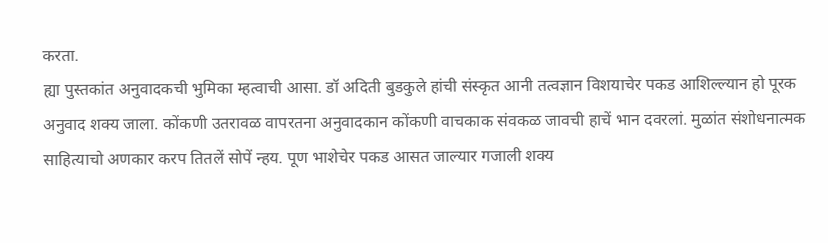करता.
ह्या पुस्तकांत अनुवादकची भुमिका म्हत्वाची आसा. डॉ अदिती बुडकुले हांची संस्कृत आनी तत्वज्ञान विशयाचेर पकड आशिल्ल्यान हो पूरक अनुवाद शक्य जाला. कोंकणी उतरावळ वापरतना अनुवादकान कोंकणी वाचकाक संवकळ जावची हाचें भान दवरलां. मुळांत संशोधनात्मक साहित्याचो अणकार करप तितलें सोपें न्हय. पूण भाशेचेर पकड आसत जाल्यार गजाली शक्य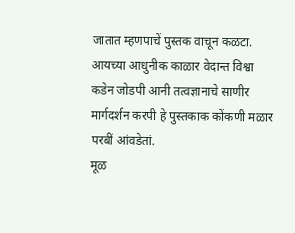जातात म्हणपाचें पुस्तक वाचून कळटा. आयच्या आधुनीक काळार वेदान्त विश्वा कडेन जोडपी आनी तत्वज्ञानाचे साणीर मार्गदर्शन करपी हे पुस्तकाक कोंकणी मळार परबीं आंवडेतां.
मूळ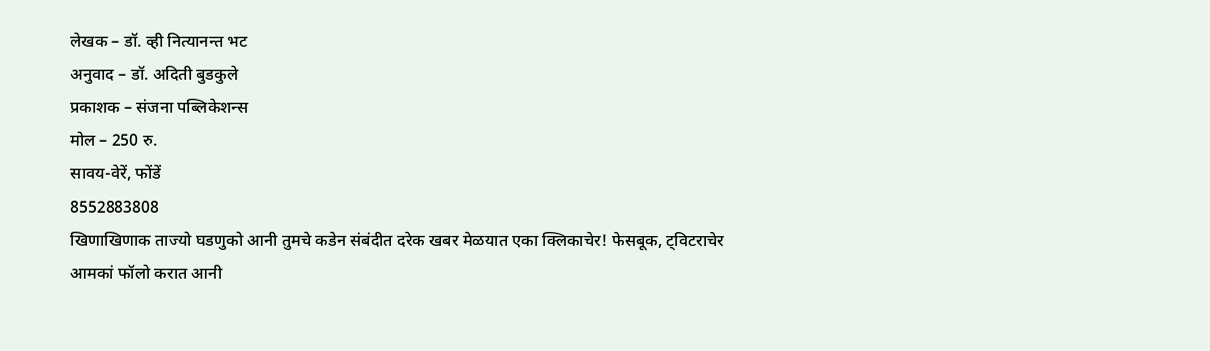लेखक – डॉ. व्ही नित्यानन्त भट
अनुवाद – डॉ. अदिती बुडकुले
प्रकाशक – संजना पब्लिकेशन्स
मोल – 250 रु.
सावय-वेरें, फोंडें
8552883808
खिणाखिणाक ताज्यो घडणुको आनी तुमचे कडेन संबंदीत दरेक खबर मेळयात एका क्लिकाचेर! फेसबूक, ट्विटराचेर आमकां फॉलो करात आनी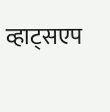व्हाट्सएप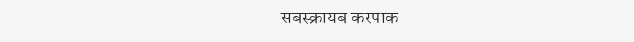सबस्क्रायब करपाक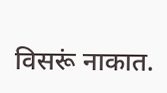विसरूं नाकात.